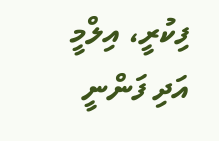ފިކުރީ، އިލްމީ އަދި ފަންނީ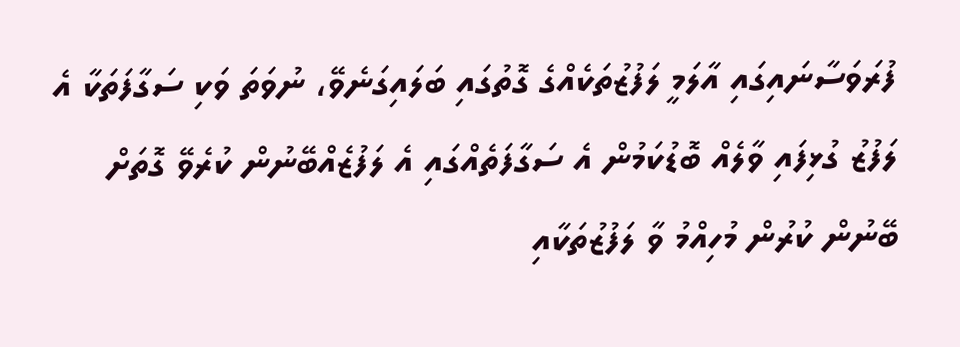ފުރަވަސާނައިގައި އާލަމީ ލަފުޒުތަކެއްގެ ގޮތުގައި ބަލައިގަނެވޭ، ނުވަތަ ވަކި ސަގާފަތަކާ އެ ލަފުޒު ގުޅިފައި ވާލެއް ބޮޑުކަމުން އެ ސަގާފަތެއްގައި އެ ލަފުޒެއްބޭނުން ކުރެވޭ ގޮތަށް ބޭނުން ކުރުން މުހިއްމު ވާ ލަފުޒުތަކާއި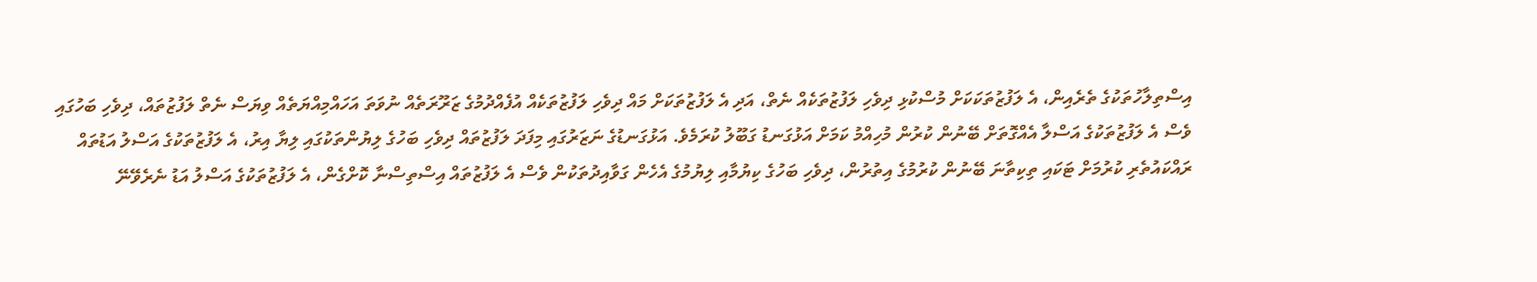އިސްތިލާހުތަކުގެ ތެރެއިން، އެ ލަފުޒުތަކަކަށް މުސްކުޅި ދިވެހި ލަފުޒުތަކެއް ނެތް، އަދި އެ ލަފުޒުތަކަށް މައް ދިވެހި ލަފުޒުތަކެއް އުފެއްދުމުގެ ޒަރޫރަތެއް ނުވަތަ އަހައްމިއްޔަތެއް ވިޔަސް ނެތް ލަފުޒުތައް، ދިވެހި ބަހުގައި ވެސް އެ ލަފުޒުތަކުގެ އަސްލާ އެއްގޮތަށް ބޭނުން ކުރުން މުހިއްމު ކަމަށް އަޅުގަނޑު ގަބޫލު ކުރަމެވެ. އަޅުގަނޑުގެ ނަޒަރުގައި މިފަދަ ލަފުޒުތައް ދިވެހި ބަހުގެ ލިޔުންތަކުގައި ލިޔާ އިރު، އެ ލަފުޒުތަކުގެ އަސްލު އަޑުތައް ރައްކައުތެރި ކުރުމަށް ޓަކައި ތިކިތާނަ ބޭނުން ކުރުމުގެ އިތުރުން، ދިވެހި ބަހުގެ ކިޔުމާއި ލިޔުމުގެ އެހެން ގަވާއިދުތަކުން ވެސް އެ ލަފުޒުތައް އިސްތިސްނާ ކޮށްގެން، އެ ލަފުޒުތަކުގެ އަސްލު އަޑު ނެރެވޭނޭ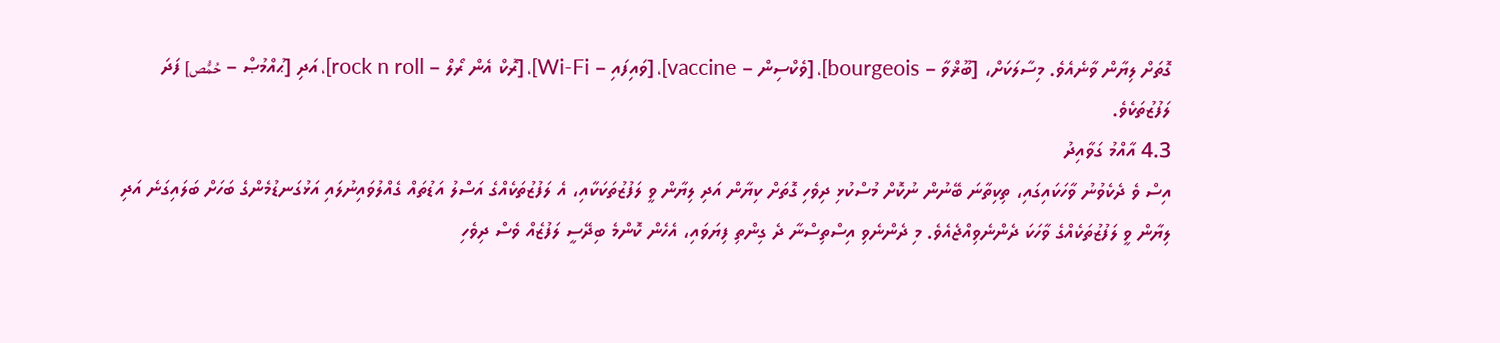ގޮތަށް ލިޔާން ވާނެއެވެ. މިސާލަކަށް، [ބޫޜްވާ – bourgeois]، [ވެކްސިން – vaccine]، [ވައިފައި – Wi-Fi]، [ރޮކް އެން ރޯލް – rock n roll]، އަދި [ޙުއްމުޞް – حُمُّص] ފަދަ ލަފުޒުތަކެވެ.
4.3 އާއްމު ގަވާއިދު
އިސް ވެ ދެކެވުނު ވާހަކައިގައި، ތިކިތާނަ ބޭނުން ނުކޮށް މުސްކުޅި ދިވެހި ގޮތަށް ކިޔާން އަދި ލިޔާން ވީ ލަފުޒުތަކަކާއި، އެ ލަފުޒުތަކެއްގެ އަސްލު އަޑުތައް ގެއްލުވައިނުލައި އަޅުގަނޑުމެންގެ ބަހަށް ބަލައިގަނެ އަދި ލިޔާން ވީ ލަފުޒުތަކެއްގެ ވާހަކަ ދެންނެވިއްޖެއެވެ. މި ދެންނެވި އިސްތިސްނާ ދެ ގިންތި ފިޔަވައި، އެހެން ކޮންމެ ބިދޭސީ ލަފުޒެއް ވެސް ދިވެހި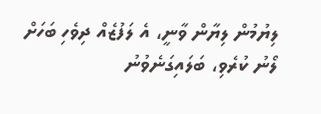ލިޔުމުން ލިޔާން ވާނީ، އެ ލަފުޒެއް ދިވެހި ބަހަށް ލޯނު ކުރެވި، ބަލައިގަނެވުނު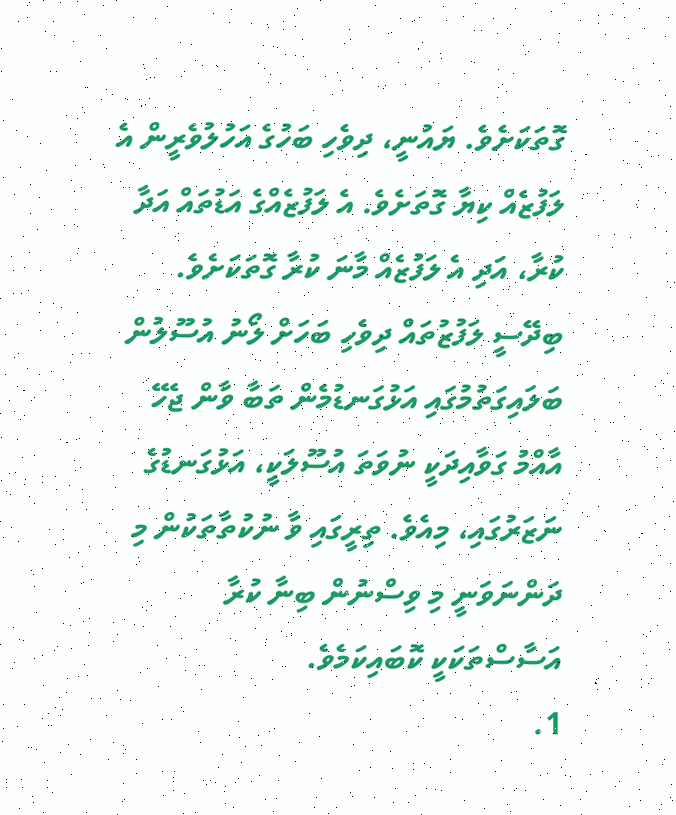ގޮތަކަށެވެ. ޔައުނީ، ދިވެހި ބަހުގެ އަހުލުވެރީން އެ ލަފުޒެއް ކިޔާ ގޮތަށެވެ. އެ ލަފުޒެއްގެ އަޑުތައް އަދާ ކުރާ، އަދި އެ ލަފުޒެއް މާނަ ކުރާ ގޮތަކަށެވެ. ބިދޭސީ ލަފުޒުތައް ދިވެހި ބަހަށް ލޯނު އުސޫލުން ބަލައިގަތުމުގައި އަޅުގަނޑުމެން ތަބާ ވާން ޖެހޭ އާއްމު ގަވާއިދަކީ ނުވަތަ އުސޫލަކީ، އަޅުގަނޑުގެ ނަޒަރުގައި، މިއެވެ. ތިރީގައި ވާ ނުކުތާތަކުން މި ދަންނަވަނީ މި ވިސްނުން ބިނާ ކުރާ އަސާސްތަކަކީ ކޮބައިކަމެވެ.
1.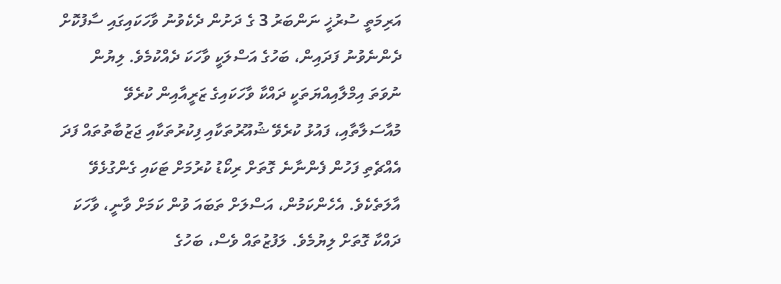އަރިމަތީ ސުރުޚީ ނަންބަރު 3 ގެ ދަށުން ދެކެވުނު ވާހަކައިގައި ސާފުކޮށް ދެންނެވުނު ފަދައިން، ބަހުގެ އަސްލަކީ ވާހަކަ ދެއްކުމެވެ. ލިޔުން ނުވަތަ އިމްލާއިއްޔަތަކީ ދައްކާ ވާހަކައިގެ ޒަރީއާއިން ކުރެވޭ މުއާސަލާތާއި، ފައުޅު ކުރެވޭ ޝުއޫރުތަކާއި ފިކުރުތަކާއި ޖަޒުބާތުތައް ފަދަ އެއްޗެތި ފަހުން ފެންނާނެ ގޮތަށް ރިކޯޑު ކުރުމަށް ޓަކައި ގެންގުޅެވޭ އާލަތެކެވެ. އެހެންކަމުން، އަސްލަށް ތަބައަ ވުން ކަމަށް ވާނީ، ވާހަކަ ދައްކާ ގޮތަށް ލިޔުމެވެ. ލަފުޒުތައް ވެސް، ބަހުގެ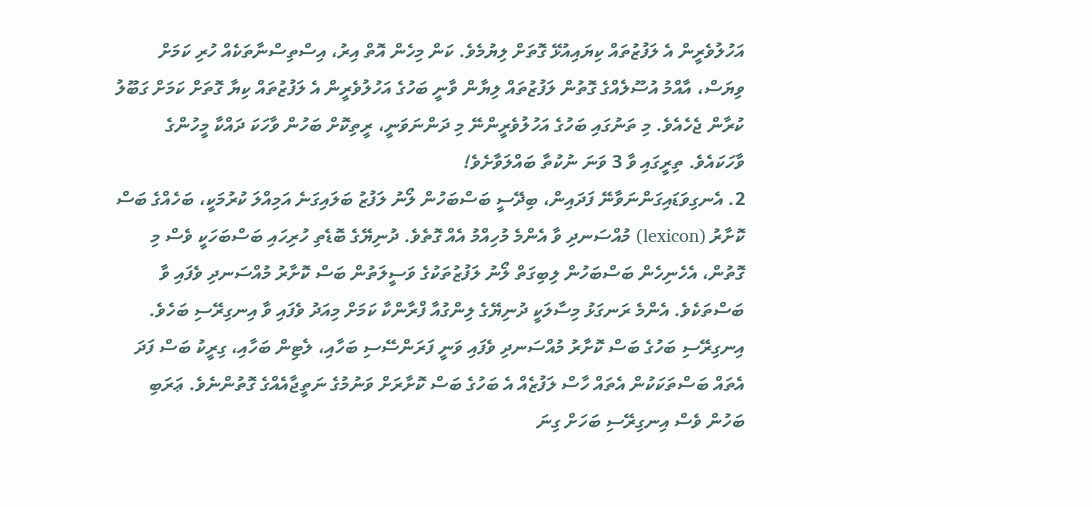އަހުލުވެރީން އެ ލަފުޒުތައް ކިޔައިއުޅޭ ގޮތަށް ލިޔުމެވެ. ކަން މިހެން އޮތް އިރު، އިސްތިސްނާތަކެއް ހުރި ކަމަށް ވިޔަސް، އާއްމު އުސޫލެއްގެ ގޮތުން ލަފުޒުތައް ލިޔާން ވާނީ ބަހުގެ އަހުލުވެރީން އެ ލަފުޒުތައް ކިޔާ ގޮތަށް ކަމަށް ގަބޫލު ކުރާން ޖެހެއެވެ. މި ތަނުގައި ބަހުގެ އަހުލުވެރީންނޭ މި ދަންނަވަނީ، ރީތިކޮށް ބަހުން ވާހަކަ ދައްކާ މީހުންގެ ވާހަކައެވެ. ތިރީގައި ވާ 3 ވަނަ ނުކުތާ ބައްލަވާށެވެ!
2. އެނގިވަޑައިގަންނަވާނޭ ފަދައިން، ބިދޭސީ ބަސްބަހުން ލޯނު ލަފުޒު ބަލައިގަނެ އަމިއްލަ ކުރުމަކީ، ބަހެއްގެ ބަސް ކޮށާރު (lexicon) މުއްސަނދި ވާ އެންމެ މުހިއްމު އެއް ގޮތެވެ. ދުނިޔޭގެ ބޮޑެތި ހުރިހައި ބަސްބަހަކީ ވެސް މި ގޮތުން، އެހެނިހެން ބަސްބަހުން ލިބިގަތް ލޯނު ލަފުޒުތަކުގެ ވަސީލަތުން ބަސް ކޮށާރު މުއްސަނދި ވެފައި ވާ ބަސްތަކެވެ. އެންމެ ރަނގަޅު މިސާލަކީ ދުނިޔޭގެ ލިންގުއާ ފްރާންކާ ކަމަށް މިއަދު ވެފައި ވާ އިނގިރޭސި ބަހެވެ. އިނގިރޭސި ބަހުގެ ބަސް ކޮށާރު މުއްސަނދި ވެފައި ވަނީ ފަރަންސޭސި ބަހާއި، ލެޓިން ބަހާއި، ގިރީކު ބަސް ފަދަ އެތައް ބަސްތަކަކުން އެތައް ހާސް ލަފުޒެއް އެ ބަހުގެ ބަސް ކޮށާރަށް ވަނުމުގެ ނަތީޖާއެއްގެ ގޮތުންނެވެ. ޢަރަބި ބަހުން ވެސް އިނގިރޭސި ބަހަށް ގިނަ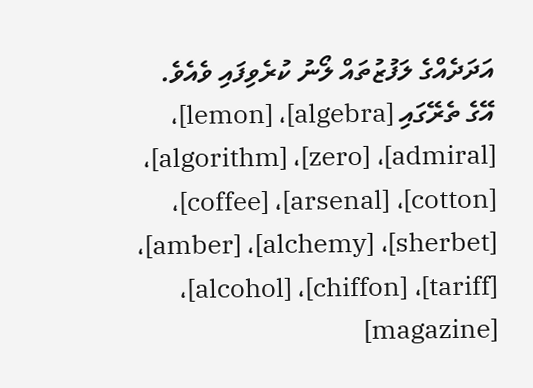އަދަދެއްގެ ލަފުޒުތައް ލޯނު ކުރެވިފައި ވެއެވެ. އޭގެ ތެރޭގައި [algebra]، [lemon]، [admiral]، [zero]، [algorithm]، [cotton]، [arsenal]، [coffee]، [sherbet]، [alchemy]، [amber]، [tariff]، [chiffon]، [alcohol]، [magazine]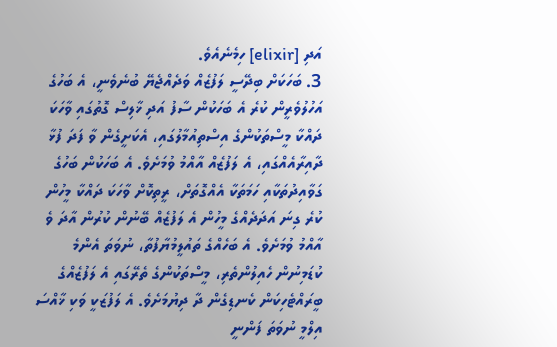އަދި [elixir] ހިމެނެއެވެ.
3. ބަހަކަށް ބިދޭސީ ލަފުޒެއް ވަދެއްޖެޔޭ ބުނެވެނީ، އެ ބަހުގެ އަހުލުވެރީން ކުރެ އެ ބަހަކުން ސާފު އަދި ޚާލިސް ގޮތުގައި ވާހަކަ ދައްކާ މީސްތަކުންގެ އިސްތިއުމާލުގައި، އެކަށީގެން ވާ ފަދަ ފުޅާ ދާއިރާއެއްގައި، އެ ލަފުޒެއް އާއްމު ވުމަށެވެ. އެ ބަހަކުން ބަހުގެ ގަވާއިދުތަކާއި ހަމަތަކާ އެއްގޮތަށް، ރީތިކޮށް ވާހަކަ ދައްކާ މީހުން ކުރެ ގިނަ އަދަދެއްގެ މީހުން އެ ލަފުޒެއް ބޭނުން ކުރުން އާދަ ވެ އާއްމު ވުމަށެވެ. އެ ބަހެއްގެ ތައުލީމުޔާފުތާ، ނުވަތަ އެންމެ ކުޑަމިނުން ހެއިލުންތެރި، މީސްތަކުންގެ ތެރޭގައި އެ ލަފުޒެއްގެ ބީރައްޓެހިކަން ކެނޑިގެން ދާ ދިޔުމަށެވެ. އެ ލަފުޒަކީ ވަކި ޚާއްސަ އިލްމީ ނުވަތަ ފަންނީ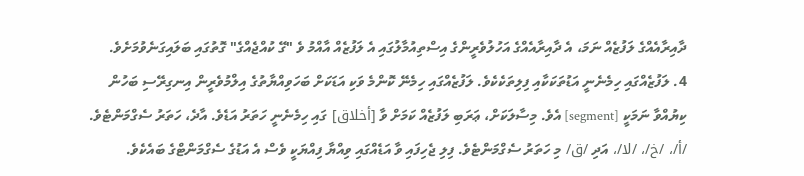ދާއިރާއެއްގެ ލަފުޒެއް ނަމަ، އެ ދާއިރާއެއްގެ އަހުލުވެރީންގެ އިސްތިއުމާލުގައި އެ ލަފުޒެއް އާއްމު ވެ "ގޭ ކުއްޖެއްގެ" ގޮތުގައި ބަލައިގަނެވުމަށެވެ.
4. ލަފުޒެއްގައި ހިމެނެނީ އަޑުތަކަކާއި ފިލިތަކެކެވެ. ލަފުޒެއްގައި ހިމެނޭ ކޮންމެ ވަކި އަޑަކަށް ބަހަވިއްޔާތުގެ އިލްމުވެރީން އިނގިރޭސި ބަހުން ކިޔުއްވާ ނަމަކީ [segment] އެވެ. މިސާލަކަށް، ޢަރަބި ލަފުޒެއް ކަމަށް ވާ [أخلاق] ގައި ހިމެނެނީ ހަތަރު އަޑެވެ. އާދެ، ހަތަރު ސެގްމަންޓެވެ. /أ/، /خ/، /لا/، އަދި /ق/ މި ހަތަރު ސެގްމަންޓެވެ. ފިލި ޖެހިފައި ވާ އަޑެއްގައި ވިއްޔާ ފިއްޔަކީ ވެސް އެ އަޑުގެ ސެގްމަންޓްގެ ބައެކެވެ.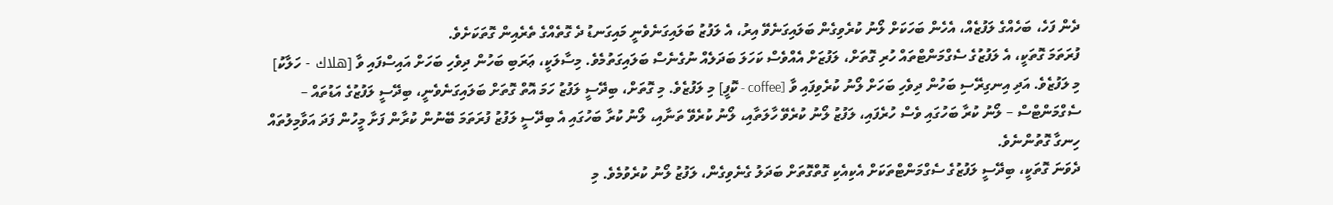ދެން ފަހެ، ބަހެއްގެ ލަފުޒެއް، އެހެން ބަހަކަށް ލޯނު ކުރެވިގެން ބަލައިގަނެވޭ އިރު، އެ ލަފުޒު ބަލައިގަނެވެނީ މައިގަނޑު ދެ ގޮތެއްގެ ތެރެއިން ގޮތަކަށެވެ.
ފުރަތަމަ ގޮތަކީ، އެ ލަފުޒުގެ ސެގްމަންޓްތައް ހުރި ގޮތަށް، ލަފުޒަށް އެއްވެސް ކަހަލަ ބަދަލެއް ނުގެނެސް ބަލައިގަތުމެވެ. މިސާލަކީ، ޢަރަބި ބަހުން ދިވެހި ބަހަށް އައިސްފައި ވާ [هلاك - ހަލާކު] މި ލަފުޒެވެ. އަދި އިނގިރޭސި ބަހުން ދިވެހި ބަހަށް ލޯނު ކުރެވިފައި ވާ [coffee - ކޮފީ] މި ލަފުޒެވެ. މި ގޮތަށް، ބިދޭސީ ލަފުޒު ހަމަ އޮތް ގޮތަށް ބަލައިގަނެވެނީ، ބިދޭސީ ލަފުޒުގެ އަޑުތައް – ސެގްމަންޓްސް – ލޯނު ކުރާ ބަހުގައި ވެސް ހުރެފައި، ލަފުޒު ލޯނު ކުރެވޭ ހާލަތާއި، ލޯނު ކުރެވޭ ތަނާއި، ލޯނު ކުރާ ބަހުގައި އެ ބިދޭސީ ލަފުޒު ފުރަތަމަ ބޭނުން ކުރާން ފަށާ މީހުން ފަދަ އަވާމިލުތައް ހިނގާ ގޮތުންނެވެ.
ދެވަނަ ގޮތަކީ، ބިދޭސީ ލަފުޒުގެ ސެގްމަންޓްތަކަށް އެކިއެކި ގޮތްގޮތަށް ބަދަލު ގެނެވިގެން، ލަފުޒު ލޯނު ކުރެވުމެވެ. މި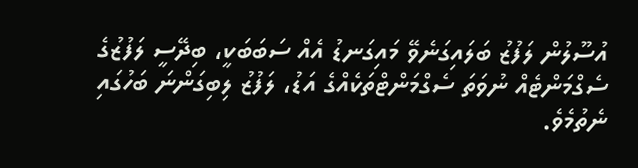އުސޫލުން ލަފުޒު ބަލައިގަނެވޭ މައިގަނޑު އެއް ސަބަބަކީ، ބިދޭސީ ލަފުޒުގެ ސެގްމަންޓެއް ނުވަތަ ސެގްމަންޓްތަކެއްގެ އަޑު، ލަފުޒު ލިބިގަންނަ ބަހުގައި ނެތުމެވެ.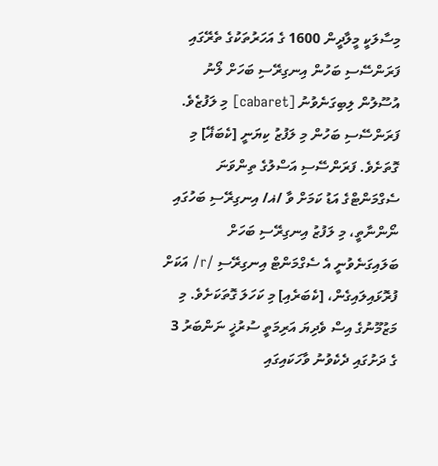މިސާލަކީ މީލާދީން 1600 ގެ އަހަރުތަކުގެ ތެރޭގައި ފަރަންސޭސި ބަހުން އިނގިރޭސި ބަހަށް ލޯނު އުސޫލުން ލިބިގަނެވުނު [cabaret] މި ލަފުޒެވެ. ފަރަންސޭސި ބަހުން މި ލަފުޒު ކިޔަނީ [ކެބަޣޭ] މި ގޮތަށެވެ. ފަރަންސޭސި އަސްލުގެ ތިންވަނަ ސެގްމަންޓްގެ އަޑު ކަމަށް ވާ /ޣ/ އިނގިރޭސި ބަހުގައި ނޯންނާތީ، މި ލަފުޒު އިނގިރޭސި ބަހަށް ބަލައިގަނެވުނީ އެ ސެގްމަންޓް އިނގިރޭސި /r/ އަކަށް ފުރޮޅައިލައިގެން، [ކެބަރެއި] މި ކަހަލަ ގޮތަކަށެވެ. މި މަޒުމޫނުގެ އިސް ވެދިޔަ އަރިމަތީ ސުރުޚީ ނަންބަރު 3 ގެ ދަށުގައި ދެކެވުނު ވާހަކައިގައި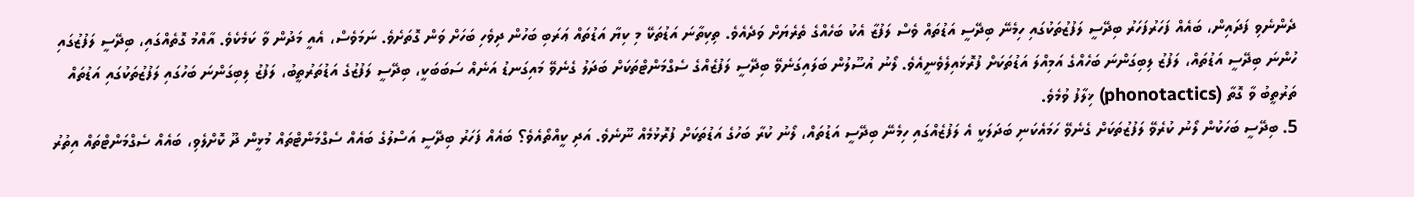ދެންނެވި ފަދައިން، ބައެއް ފަހަރުފަހަރު ބިދޭސީ ލަފުޒުތަކުގައި ހިމެނޭ ބިދޭސީ އަޑުތައް ވެސް ލަފުޒާ އެކު ބަހެއްގެ ތެރެޔަށް ވަދެއެވެ. ތިކިތާނަ އަޑުތަކޭ މި ކިޔާ އަޑުތައް ޢަރަބި ބަހުން ދިވެހި ބަހަށް ވަން ގޮތަށެވެ. ނަމަވެސް، އެއީ މަދުން ވާ ކަމެކެވެ. އާއްމު ގޮތެއްގައި، ބިދޭސީ ލަފުޒުގައި ހުންނަ ބިދޭސީ އަޑުތައް، ލަފުޒު ލިބިގަންނަ ބަހެއްގެ އަމިއްލަ އަޑުތަކަށް ފުރޮޅައިލެވެނީއެވެ. ލޯނު އުސޫލުން ބަލައިގަނެވޭ ބިދޭސީ ލަފުޒެއްގެ ސެގްމަންޓްތަކަށް ބަދަލު ގެނެވޭ މައިގަނޑު އަނެއް ސަބަބަކީ، ބިދޭސީ ލަފުޒުގެ އަޑުތަރުތީބު، ލަފުޒު ލިބިގަންނަ ބަހުގައި ލަފުޒުތަކުގައި އަޑުތައް ތަރުތީބު ވާ ގޮތާ (phonotactics) ޚިލާފު ވުމެވެ.
5. ބިދޭސީ ބަހަކުން ލޯނު ކުރެވޭ ލަފުޒުތަކަށް ގެނެވޭ ހަމައެކަނި ބަދަލަކީ އެ ލަފުޒެއްގައި ހިމެނޭ ބިދޭސީ އަޑުތައް، ލޯނު ކުރާ ބަހުގެ އަޑުތަކަށް ފުރޮޅުމެއް ނޫނެވެ. އަދި ކީއްތޯއެވެ؟ ބައެއް ފަހަރު ބިދޭސީ އަސްލުގެ ބައެއް ސެގްމަންޓްތައް މުޅީން ދޫ ކޮށްލެވި، ބައެއް ސެގްމަންޓްތައް އިތުރު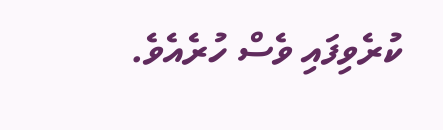ކުރެވިފައި ވެސް ހުރެއެވެ.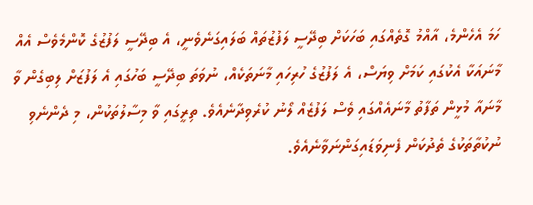ހަމަ އެހެންމެ، އާއްމު ގޮތެއްގައި ބަހަކަށް ބިދޭސީ ލަފުޒުތައް ބަލައިގަނެވެނީ، އެ ބިދޭސީ ލަފުޒުގެ ކޮންމެވެސް އެއް މާނައަކާ އެކުގައި ކަމަށް ވިޔަސް، އެ ލަފުޒުގެ ހުރިހައި މާނަތަކެއް، ނުވަތަ ބިދޭސީ ބަހުގައި އެ ލަފުޒަށް ލިބިގެން ވާ މާނައާ މުޅީން ތަފާތު މާނައެއްގައި ވެސް ލަފުޒެއް ލޯނު ކުރެވިދާނެއެވެ. ތިރީގައި ވާ މިސާލުތަކުން، މި ދެންނެވި ނުކުތާތަކުގެ ތެދުކަން ފެނިވަޑައިގަންނަވާނެއެވެ.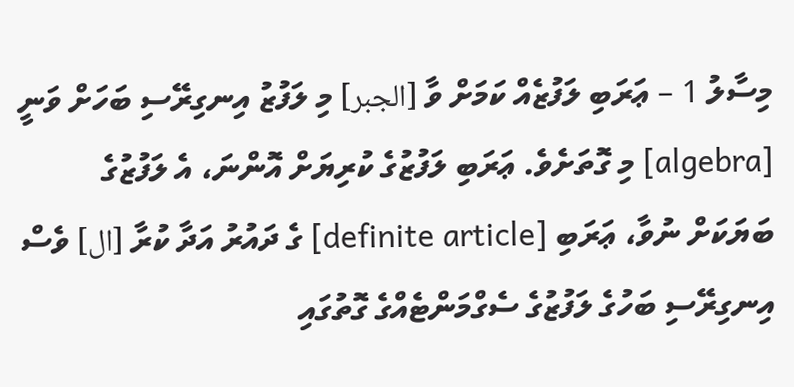މިސާލު 1 – ޢަރަބި ލަފުޒެއް ކަމަށް ވާ [الجبر] މި ލަފުޒު އިނގިރޭސި ބަހަށް ވަނީ [algebra] މި ގޮތަށެވެ. ޢަރަބި ލަފުޒުގެ ކުރިޔަށް އޮންނަ، އެ ލަފުޒުގެ ބަޔަކަށް ނުވާ، ޢަރަބި [definite article] ގެ ދައުރު އަދާ ކުރާ [ال] ވެސް އިނގިރޭސި ބަހުގެ ލަފުޒުގެ ސެގްމަންޓެއްގެ ގޮތުގައި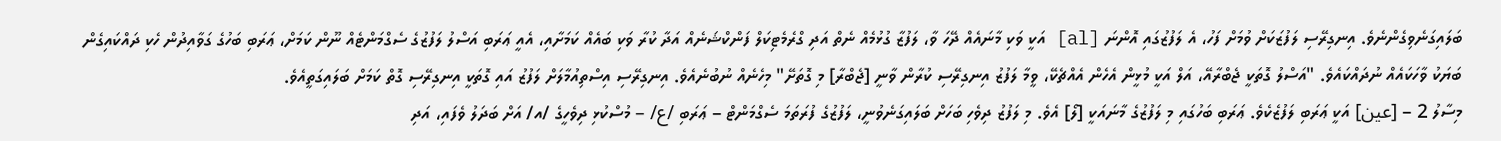ބަލައިގަނެވިގެންނެވެ. އިނގިރޭސި ލަފުޒަކަށް ވުމަށް ފަހު، އެ ލަފުޒުގައި އޮންނަ [al] އަކީ ވަކި މާނައެއް ދޭހަ ވާ، ލަފުޒާ ގުޅުމެއް ނެތް އަދި ގްރެމެޓިކަލް ފަންކްޝަނެއް އަދާ ކުރާ ވަކި ބައެއް ކަމަށާއި، އެއީ ޢަރަބި އަސްލު ލަފުޒުގެ ސެގްމަންޓެއް ނޫން ކަމަށް، ޢަރަބި ބަހުގެ ގަވާއިދުން ހެކި ދައްކައިގެން ބަޔަކު ވާހަކައެއް ނުދައްކައެވެ. "އަސްލު ގޮތަކީ ޖެބްރާއޭ، އަލް އަކީ މުޅީން އެހެން އެއްޗެކޭ، ވީމާ ލަފުޒު އިނގިރޭސި ކުރާން ވާނީ [ޖެބްރާ] މި ގޮތަށޭ" މިހެނެއް ނުބުނެއެވެ. އިނގިރޭސި އިސްތިއުމާލަށް ލަފުޒު އައި ގޮތަކީ އިނގިރޭސި ގޮތް ކަމަށް ބަލައިގަތީއެވެ.
މިސާލު 2 – [عين] އަކީ ޢަރަބި ލަފުޒެކެވެ. ޢަރަބި ބަހުގައި މި ލަފުޒުގެ މާނައަކީ [ލޯ] އެވެ. މި ލަފުޒު ދިވެހި ބަހަށް ބަލައިގަނެވުނީ، ލަފުޒުގެ ފުރަތަމަ ސެގްމަންޓް – ޢަރަބި /ع/ – މުސްކުޅި ދިވެހީގެ /އ/ އަށް ބަދަލު ވެފައި، އަދި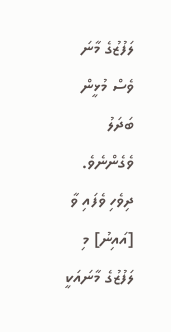ލަފުޒުގެ މާނަ ވެސް މުޅީން ބަދަލު ވެގެންނެވެ. ދިވެހި ވެފައި ވާ [އައިނު] މި ލަފުޒުގެ މާނައަކީ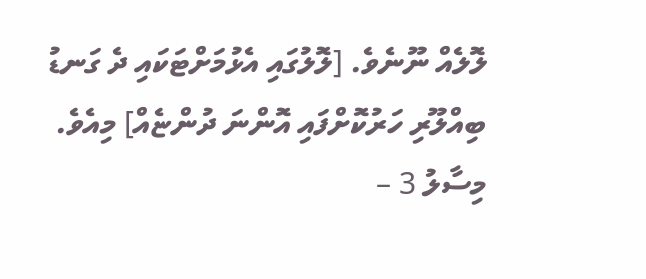ލޮލެއް ނޫނެވެ. [ލޮލުގައި އެޅުމަށްޓަކައި ދެ ގަނޑު ބިއްލޫރި ހަރުކޮށްފައި އޮންނަ ދުންޏެއް] މިއެވެ.
މިސާލު 3 –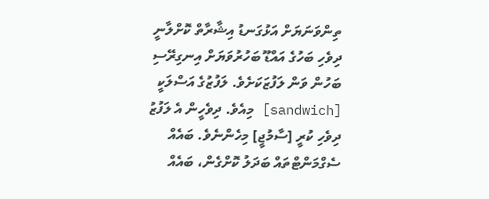ތިންވަނަޔަށް އަޅުގަނޑު އިޝާރާތް ކޮށްލާނީ ދިވެހި ބަހުގެ އައްޑޫ ބަހުރުވަޔަށް އިނގިރޭސި ބަހުން ވަން ލަފުޒަކަށެވެ. ލަފުޒުގެ އަސްލަކީ [sandwich] މިއެވެ. ދިވެހީން އެ ލަފުޒު ދިވެހި ކުރީ [ސާމުޖީ] މިހެންނެވެ. ބައެއް ސެގްމަންޓްތައް ބަދަލު ކޮށްގެން، ބައެއް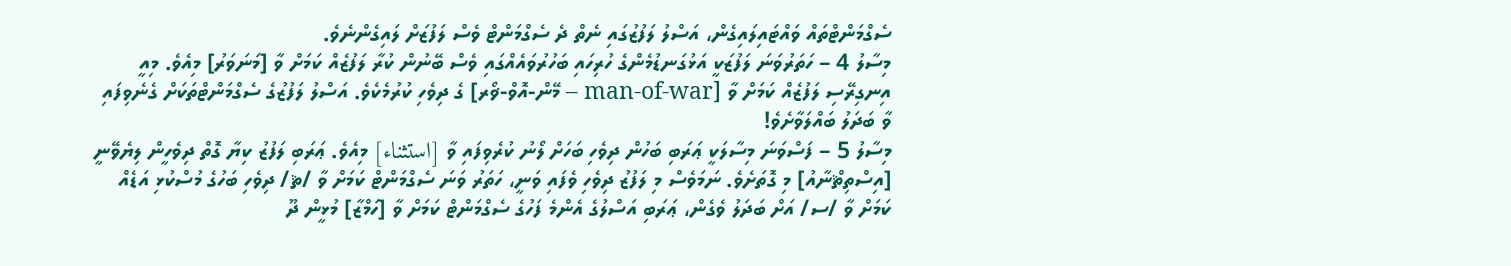ސެގްމަންޓްތައް ވައްޓައިލައިގެން، އަސްލު ލަފުޒުގައި ނެތް ދެ ސެގްމަންޓް ވެސް ލަފުޒަށް ލައިގެންނެވެ.
މިސާލު 4 – ހަތަރުވަނަ ލަފުޒަކީ އަޅުގަނޑުމެންގެ ހުރިހައި ބަހުރުވައެއްގައި ވެސް ބޭނުން ކުރާ ލަފުޒެއް ކަމަށް ވާ [މަނަވަރު] މިއެވެ. މިއީ އިނގިރޭސި ލަފުޒެއް ކަމަށް ވާ [man-of-war – މޭން-އޮވް-ޥޯރ] ގެ ދިވެހި ކުރުމެކެވެ. އަސްލު ލަފުޒުގެ ސެގްމަންޓްތަކަށް ގެނެވިފައި ވާ ބަދަލު ބައްލަވާށެވެ!
މިސާލު 5 – ފަސްވަނަ މިސާލަކީ ޢަރަބި ބަހުން ދިވެހި ބަހަށް ލޯނު ކުރެވިފައި ވާ [استثناء] މިއެވެ. ޢަރަބި ލަފުޒު ކިޔާ ގޮތް ދިވެހީން ލިޔެވޭނީ [އިސްތިޘްނާއު] މި ގޮތަށެވެ. ނަމަވެސް މި ލަފުޒު ދިވެހި ވެފައި ވަނީ، ހަތަރު ވަނަ ސެގްމަންޓް ކަމަށް ވާ /ޘ/ ދިވެހި ބަހުގެ މުސްކުޅި އަޑެއް ކަމަށް ވާ /ސ/ އަށް ބަދަލު ވެގެން، ޢަރަބި އަސްލުގެ އެންމެ ފަހުގެ ސެގްމަންޓް ކަމަށް ވާ [ހަމްޒާ] މުޅީން ދޫ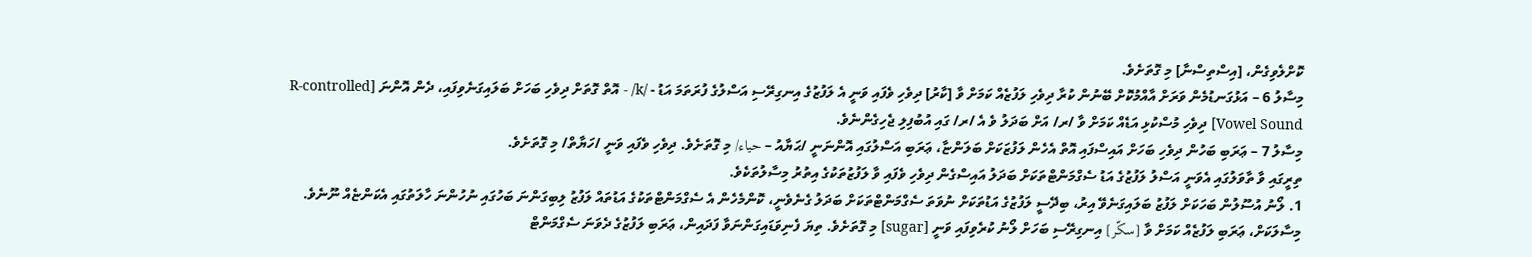ކޮށްލެވިގެން، [އިސްތިސްނާ] މި ގޮތަށެވެ.
މިސާލު 6 – އަޅުގަނޑުމެން ވަރަށް އާއްމުކޮށް ބޭނުން ކުރާ ދިވެހި ލަފުޒެއް ކަމަށް ވާ [ކާރު] ދިވެހި ވެފައި ވަނީ އެ ލަފުޒުގެ އިނގިރޭސި އަސްލުގެ ފުރަތަމަ އަޑު - /k/ - އޮތް ގޮތަށް ދިވެހި ބަހަށް ބަލައިގަނެވިފައި، ދެން އޮންނަ [R-controlled Vowel Sound] ދިވެހި މުސްކުޅި އަޑެއް ކަމަށް ވާ /ރ/ އަށް ބަދަލު ވެ އެ /ރ/ ގައި އުބުފިލި ޖެހިގެންނެވެ.
މިސާލު 7 – ޢަރަބި ބަހުން ދިވެހި ބަހަށް އައިސްފައި އޮތް އެހެން ލަފުޒަކަށް ބަލަންޏާ، ޢަރަބި އަސްލުގައި އޮންނަނީ /ޙަޔާއު – حياء/ މި ގޮތަށެވެ. ދިވެހި ވެފައި ވަނީ /ހަޔާތް/ މި ގޮތަށެވެ.
ތިރީގައި ވާ ތާވަލުގައި އެވަނީ އަސްލު ލަފުޒުގެ އަޑު ސެގްމަންޓްތަކަށް ބަދަލު އައިސްގެން ދިވެހި ވެފައި ވާ ލަފުޒުތަކުގެ އިތުރު މިސާލުތަކެވެ.
1. ލޯނު އުސޫލުން ބަހަކަށް ލަފުޒު ބަލައިގަނެވޭ އިރު، ބިދޭސީ ލަފުޒުގެ އަޑުތަކަށް ނުވަތަ ސެގްމަންޓްތަކަށް ބަދަލު ގެނެވެނީ، ކޮންމެހެން އެ ސެގްމަންޓްތަކުގެ އަޑުތައް ލަފުޒު ލިބިގަންނަ ބަހުގައި ނުހުންނަ ހާލަތުގައި އެކަންޏެއް ނޫނެވެ. މިސާލަކަށް، ޢަރަބި ލަފުޒެއް ކަމަށް ވާ [سكّر] އިނގިރޭސި ބަހަށް ލޯނު ކުރެވިފައި ވަނީ [sugar] މި ގޮތަށެވެ. ތިޔަ ފެނިވަޑައިގަންނަވާ ފަދައިން، ޢަރަބި ލަފުޒުގެ ދެވަނަ ސެގްމަންޓް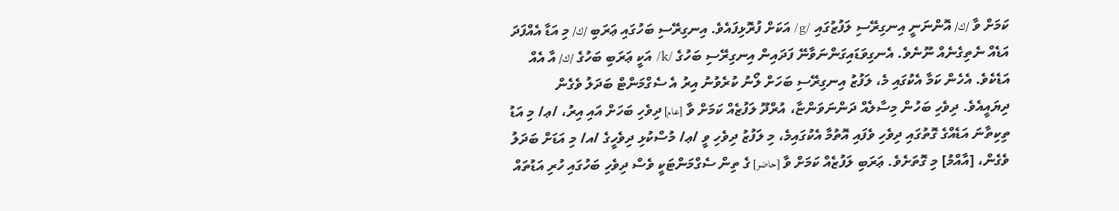ކަމަށް ވާ /ك/ އޮންނަނީ އިނގިރޭސި ލަފުޒުގައި /g/ އަކަށް ފުރޮޅިފައެވެ. އިނގިރޭސި ބަހުގައި ޢަރަބި /ك/ މި އަޑާ އެއްފަދަ އަޑެއް ނެތިގެނެއް ނޫނެވެ. އެނގިވަޑައިގަންނަވާނޭ ފަދައިން އިނގިރޭސި ބަހުގެ /k/ އަކީ ޢަރަބި ބަހުގެ /ك/ އާ އެއް އަޑެކެވެ. އެހެން ކަމާ އެކުގައި މެ، ލަފުޒު އިނގިރޭސި ބަހަށް ލޯނު ކުރެވުނު އިރު އެ ސެގްމަންޓް ބަދަލު ވެގެން ދިޔައީއެވެ. ދިވެހި ބަހުން މިސާލެއް ދަންނަވަންޏާ، އުރްދޫ ލަފުޒެއް ކަމަށް ވާ [عام] ދިވެހި ބަހަށް އައި އިރު، /ޢ/ މި އަޑު ތިކިތާނަ އަޑެއްގެ ގޮތުގައި ދިވެހި ވެފައި އޮތުމާ އެކުގައިމެ، މި ލަފުޒު ދިވެހި ވީ /ޢ/ މުސްކުޅި ދިވެހީގެ /އ/ މި އަޑަށް ބަދަލު ވެގެން، [އާއްމު] މި ގޮތަށެވެ. ޢަރަބި ލަފުޒެއް ކަމަށް ވާ [حاضر] ގެ ތިން ސެގްމަންޓަކީ ވެސް ދިވެހި ބަހުގައި ހުރި އަޑުތައް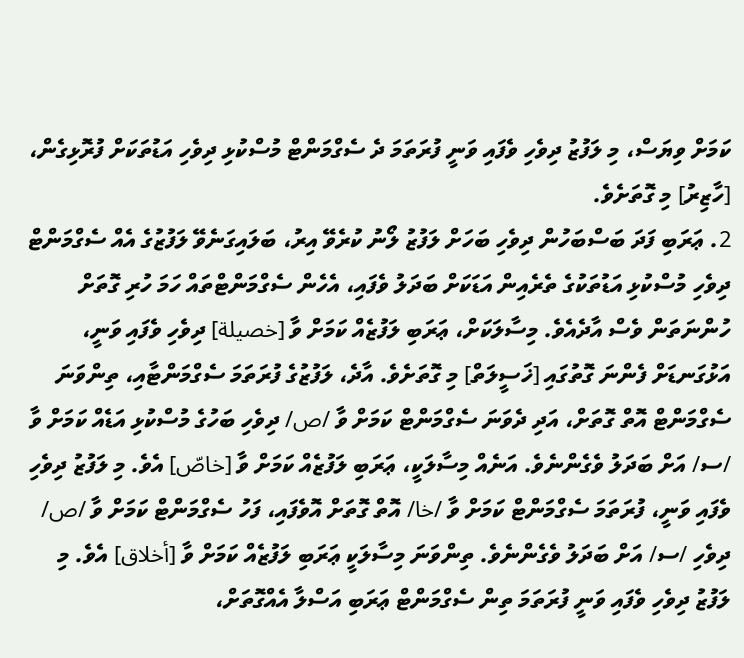ކަމަށް ވިޔަސް، މި ލަފުޒު ދިވެހި ވެފައި ވަނީ ފުރަތަމަ ދެ ސެގްމަންޓް މުސްކުޅި ދިވެހި އަޑުތަކަށް ފުރޮޅިގެން، [ހާޒިރު] މި ގޮތަށެވެ.
2. ޢަރަބި ފަދަ ބަސްބަހުން ދިވެހި ބަހަށް ލަފުޒު ލޯނު ކުރެވޭ އިރު، ބަލައިގަނެވޭ ލަފުޒުގެ އެއް ސެގްމަންޓް ދިވެހި މުސްކުޅި އަޑުތަކުގެ ތެރެއިން އަޑަކަށް ބަދަލު ވެފައި، އެހެން ސެގްމަންޓްތައް ހަމަ ހުރި ގޮތަށް ހުންނަތަން ވެސް އާދެއެވެ. މިސާލަކަށް، ޢަރަބި ލަފުޒެއް ކަމަށް ވާ [خصيلة] ދިވެހި ވެފައި ވަނީ، އަޅުގަނޑަށް ފެންނަ ގޮތުގައި [ޚަސީލަތް] މި ގޮތަށެވެ. އާދެ، ލަފުޒުގެ ފުރަތަމަ ސެގްމަންޓާއި، ތިންވަނަ ސެގްމަންޓް އޮތް ގޮތަށް، އަދި ދެވަނަ ސެގްމަންޓް ކަމަށް ވާ /ص/ ދިވެހި ބަހުގެ މުސްކުޅި އަޑެއް ކަމަށް ވާ /ސ/ އަށް ބަދަލު ވެގެންނެވެ. އަނެއް މިސާލަކީ، ޢަރަބި ލަފުޒެއް ކަމަށް ވާ [خاصّ] އެވެ. މި ލަފުޒު ދިވެހި ވެފައި ވަނީ، ފުރަތަމަ ސެގްމަންޓް ކަމަށް ވާ /خا/ އޮތް ގޮތަށް އޮވެފައި، ފަހު ސެގްމަންޓް ކަމަށް ވާ /ص/ ދިވެހި /ސ/ އަށް ބަދަލު ވެގެންނެވެ. ތިންވަނަ މިސާލަކީ ޢަރަބި ލަފުޒެއް ކަމަށް ވާ [أخلاق] އެވެ. މި ލަފުޒު ދިވެހި ވެފައި ވަނީ ފުރަތަމަ ތިން ސެގްމަންޓް ޢަރަބި އަސްލާ އެއްގޮތަށް،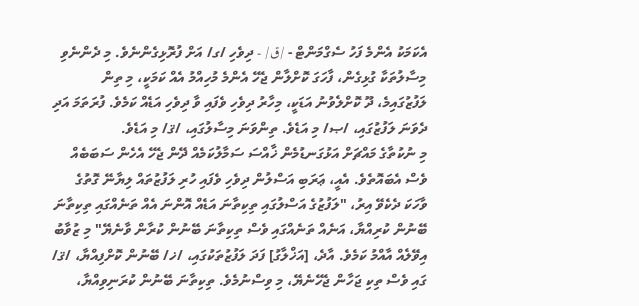އެކަމަކު އެންމެ ފަހު ސެގްމަންޓް - /ق/ - ދިވެހި /ގ/ އަށް ފުރޮޅިގެންނެވެ. މި ދެންނެވި މިސާލުތަކާ ގުޅިގެން، ފާހަގަ ކޮށްލާން ޖެހޭ އެންމެ މުހިއްމު އެއް ކަމަކީ، މި ތިން ލަފުޒުގައިމެ، ދޫ ކޮށްލެވުނު އަޑަކީ، މިހާރު ދިވެހި ވެފައި ވާ ދިވެހި އަޑެއް ކަމެވެ. ފުރަތަމަ އަދި ދެވަނަ ލަފުޒުގައި، /ޞ/ މި އަޑެވެ. ތިންވަނަ މިސާލުގައި، /ޤ/ މި އަޑެވެ.
މި ނުކުތާގެ މައްޗަށް އަޅުގަނޑުމެން ޚާއްސަ ސަމާލުކަމެއް ދޭން ޖެހޭ އެހެން ސަބަބެއް ވެސް އެބައޮތެވެ. އެއީ، ޢަރަބި އަސްލުން ދިވެހި ވެފައި ހުރި ލަފުޒުތައް ލިޔާނޭ ގޮތުގެ ވާހަކަ ދެކެވޭ އިރު، "ލަފުޒުގެ އަސްލުގައި ތިކިތާނަ އަޑެއް އޮންނަ އެއް ތަނެއްގައި ތިކިތާނަ ބޭނުން ކުރިއްޔާ، އަނެއް ތަނެއްގައި ވެސް ތިކިތާނަ ބޭނުން ކުރާން ވާނެޔޭ" މި ޒުވާބު އިވޭލެއް އާއްމު ކަމެވެ. އާދެ، [އަޚްލާގު] ފަދަ ލަފުޒުތަކުގައި، /ޚ/ ބޭނުން ކޮށްފިއްޔާ، /ޤ/ ގައި ވެސް ތިކި ޖަހާން ޖެހޭނެޔޭ، މި ވިސްނުމެވެ. ތިކިތާނަ ބޭނުން ކުރަނިވިއްޔާ،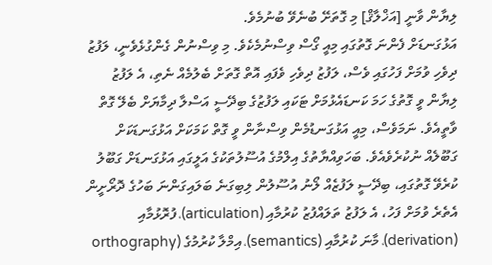ލިޔާން ވާނީ [އަޚްލާޤް] މި ގޮތަށޭ ބުނެވޭ ބުނުމެވެ.
އަޅުގަނޑަށް ފެންނަ ގޮތުގައި މިއީ ގޯސް ވިސްނުމެކެވެ. މި ވިސްނުން ގެންގުޅެވެނީ، ލަފުޒު ދިވެހި ވުމަށް ފަހުގައި ވެސް، ލަފުޒު ދިވެހި ވެފައި އޮތް ގޮތަށް ބެލުމެއް ނެތި، އެ ލަފުޒު ލިޔާން ވީ ގޮތުގެ ހަމަ ކަނޑައެޅުމަށް ޓަކައި ލަފުޒުގެ ބިދޭސީ އަސްލާ ދިމާޔަށް ބެލޭ ގޮތް ވާތީއެވެ. ނަމަވެސް، މިއީ އަޅުގަނޑުމެން ވިސްނާން ވީ ގޮތް ކަމަކަށް އަޅުގަނޑަކަށް ގަބޫލެއް ނުކުރެވެއެވެ. ބަހަވިއްޔާތުގެ އިލްމުގެ އުސޫލުތަކުގެ އަލީގައި އަޅުގަނޑަށް ގަބޫލު ކުރެވޭ ގޮތުގައި، ބިދޭސީ ލަފުޒެއް ލޯނު އުސޫލުން ލިބިގަނެ ބަލައިގަންނަ ބަހުގެ ދޮރޯށީން އެތެރެ ވުމަށް ފަހު، އެ ލަފުޒު ތަލައްފުޒު ކުރުމާއި (articulation)، ފުރޮޅުމާއި (derivation)، މާނަ ކުރުމާއި (semantics)، އިމްލާ ކުރުމުގެ (orthography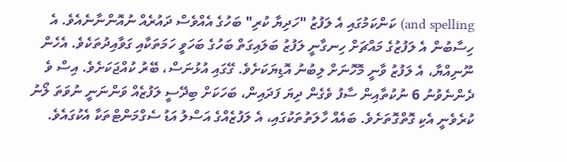and spelling) ކަންކަމުގައި އެ ލަފުޒު "ހަދިޔާ ކުރި" ބަހުގެ އެއްވެސް ދައުރެއް ނުއޮންނާނެއެވެ. އެ ހިސާބުން އެ ލަފުޒުގެ މައްޗަށް ހިނގާނީ ލަފުޒު ބަލައިގަތް ބަހުގެ ބަހަވީ ހަމަތަކާއި ގަވާއިދުތަކެވެ. އެހެން ނޫނިއްޔާ، އެ ލަފުޒު ވާނީ މޮހޮނަށް ލިބުނު އޮޑިޔަކަށެވެ. ގޭގައި އުޅުނަސް، ބޭރު ކުއްޖަކަށެވެ. އިސް ވެ ދެންނެވުނު 6 ނުކުތާއިން ސާފު ވެގެން ދިޔަ ފަދައިން، ބަހަކަށް ބިދޭސީ ލަފުޒެއް ވަންނަނީ ނުވަތަ ލޯނު ކުރެވެނީ އެކި ގޮތްގޮތަށެވެ. ބައެއް ހާލަތުތަކުގައި، އެ ލަފުޒެއްގެ އަސްލު އަޑު ސެގްމަންޓްތަކާ އެކުގައެވެ.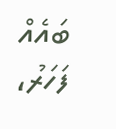ބައެއް ފަހަރު،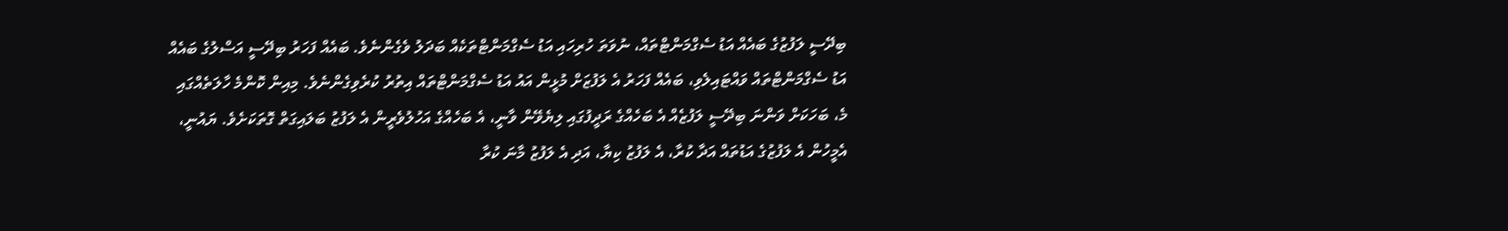ބިދޭސީ ލަފުޒުގެ ބައެއް އަޑު ސެގްމަންޓްތައް، ނުވަތަ ހުރިހައި އަޑު ސެގްމަންޓްތަކެއް ބަދަލު ވެގެންނެވެ. ބައެއް ފަހަރު ބިދޭސީ އަސްލުގެ ބައެއް އަޑު ސެގްމަންޓްތައް ވައްޓައިލެވި، ބައެއް ފަހަރު އެ ލަފުޒަށް މުޅީން އައު އަޑު ސެގްމަންޓްތައް އިތުރު ކުރެވިގެންނެވެ. މިއިން ކޮންމެ ހާލަތެއްގައި މެ، ބަހަކަށް ވަންނަ ބިދޭސީ ލަފުޒެއް އެ ބަހެއްގެ ރަދީފުގައި ލިޔެވޭން ވާނީ، އެ ބަހެއްގެ އަހުލުވެރީން އެ ލަފުޒު ބަލައިގަތް ގޮތަކަށެވެ. ޔައުނީ، އެމީހުން އެ ލަފުޒުގެ އަޑުތައް އަދާ ކުރާ، އެ ލަފުޒު ކިޔާ، އަދި އެ ލަފުޒު މާނަ ކުރާ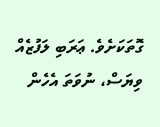ގޮތަކަށެވެ. ޢަރަބި ލަފުޒެއް ވިޔަސް، ނުވަތަ އެހެން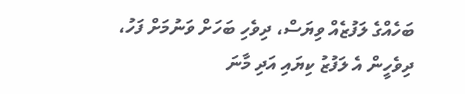ބަހެއްގެ ލަފުޒެއް ވިޔަސް، ދިވެހި ބަހަށް ވަނުމަށް ފަހު، ދިވެހީން އެ ލަފުޒު ކިޔައި އަދި މާނަ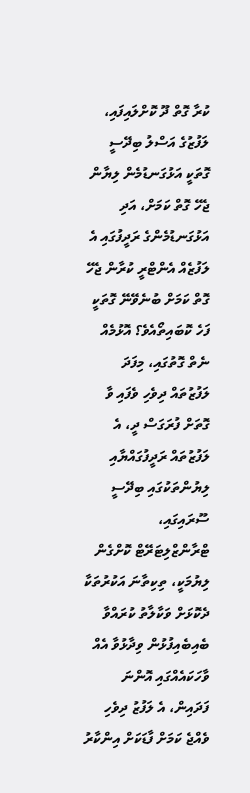ކުރާ ގޮތް ދޫ ކޮށްލައިފައި، ލަފުޒުގެ އަސްލު ބިދޭސީ ގޮތަކީ އަޅުގަނޑުމެން ލިޔާން ޖެހޭ ގޮތް ކަމަށް، އަދި އަޅުގަނޑުމެންގެ ރަދީފުގައި އެ ލަފުޒެއް އެންޓްރީ ކުރާން ޖެހޭ ގޮތް ކަމަށް ބުނެވޭނޭ ގޮތަކީ ފަހެ ކޮބައިތޯއެވެ؟ އޮޅުމެއް ނެތް ގޮތުގައި، މިފަދަ ލަފުޒުތައް ދިވެހި ވެފައި ވާ ގޮތަށް ފުރަގަސް ދީ، އެ ލަފުޒުތައް ރަދީފުގައްޔާއި ލިޔުންތަކުގައި ބިދޭސީ ސޫރައިގައި، ޓްރާންޒްލިޓަރޭޓް ކޮށްގެން ލިޔުމަކީ، ތިކިތާނަ އަކުރުތަކާ ދެކޮޅަށް ވަކާލާތު ކުރައްވާ ބެއިބެއިފުޅުން ވިދާޅުވާ އެއް ވާހަކައެއްގައި އޮންނަ ފަދައިން، އެ ލަފުޒު ދިވެހި ވެއްޖެ ކަމަށް ފާޑަކަށް އިންކާރު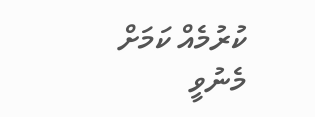ކުރުމެއް ކަމަށް މެނުވީ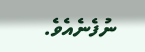ނުފެނެއެވެ.